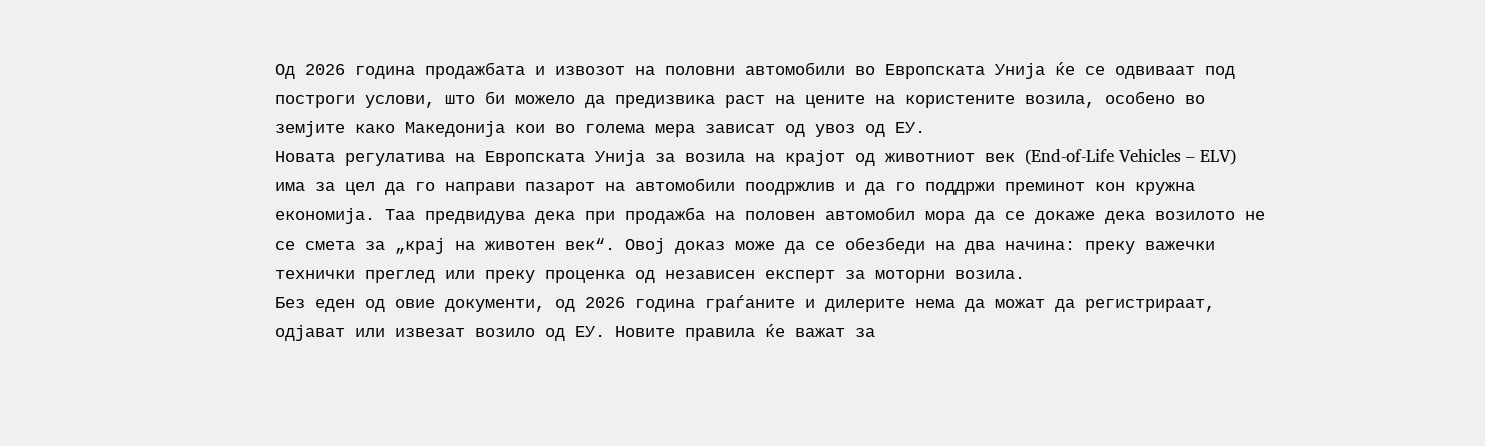Од 2026 година продажбата и извозот на половни автомобили во Европската Унија ќе се одвиваат под построги услови, што би можело да предизвика раст на цените на користените возила, особено во земјите како Македонија кои во голема мера зависат од увоз од ЕУ.
Новата регулатива на Европската Унија за возила на крајот од животниот век (End-of-Life Vehicles – ELV) има за цел да го направи пазарот на автомобили поодржлив и да го поддржи преминот кон кружна економија. Таа предвидува дека при продажба на половен автомобил мора да се докаже дека возилото не се смета за „крај на животен век“. Овој доказ може да се обезбеди на два начина: преку важечки технички преглед или преку проценка од независен експерт за моторни возила.
Без еден од овие документи, од 2026 година граѓаните и дилерите нема да можат да регистрираат, одјават или извезат возило од ЕУ. Новите правила ќе важат за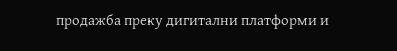продажба преку дигитални платформи и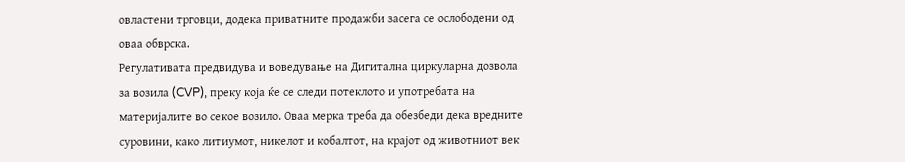овластени трговци, додека приватните продажби засега се ослободени од оваа обврска.
Регулативата предвидува и воведување на Дигитална циркуларна дозвола за возила (CVP), преку која ќе се следи потеклото и употребата на материјалите во секое возило. Оваа мерка треба да обезбеди дека вредните суровини, како литиумот, никелот и кобалтот, на крајот од животниот век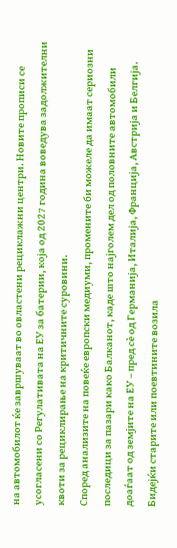на автомобилот ќе завршуваат во овластени рециклажни центри. Новите прописи се усогласени со Регулативата на ЕУ за батерии, која од 2027 година воведува задолжителни квоти за рециклирање на критичните суровини.
Според анализите на повеќе европски медиуми, промените би можеле да имаат сериозни последици за пазари како Балканот, каде што најголем дел од половните автомобили доаѓаат од земјите на ЕУ – пред сè од Германија, Италија, Франција, Австрија и Белгија. Бидејќи старите или поевтините возила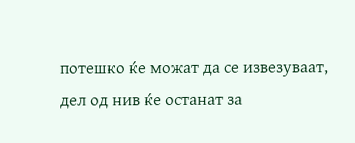потешко ќе можат да се извезуваат, дел од нив ќе останат за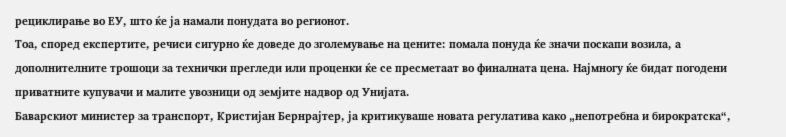рециклирање во ЕУ, што ќе ја намали понудата во регионот.
Тоа, според експертите, речиси сигурно ќе доведе до зголемување на цените: помала понуда ќе значи поскапи возила, а дополнителните трошоци за технички прегледи или проценки ќе се пресметаат во финалната цена. Најмногу ќе бидат погодени приватните купувачи и малите увозници од земјите надвор од Унијата.
Баварскиот министер за транспорт, Кристијан Бернрајтер, ја критикуваше новата регулатива како „непотребна и бирократска“,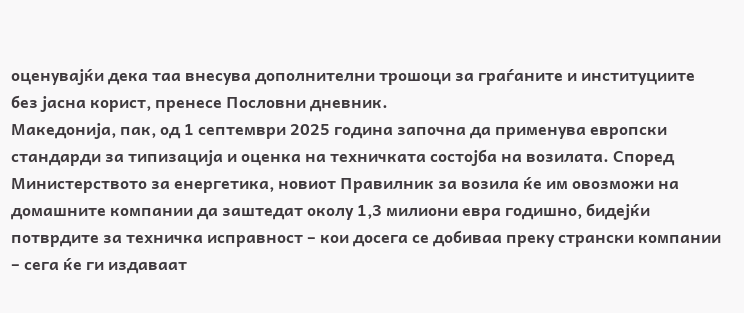оценувајќи дека таа внесува дополнителни трошоци за граѓаните и институциите без јасна корист, пренесе Пословни дневник.
Македонија, пак, од 1 септември 2025 година започна да применува европски стандарди за типизација и оценка на техничката состојба на возилата. Според Министерството за енергетика, новиот Правилник за возила ќе им овозможи на домашните компании да заштедат околу 1,3 милиони евра годишно, бидејќи потврдите за техничка исправност – кои досега се добиваа преку странски компании – сега ќе ги издаваат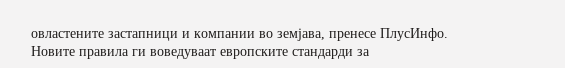овластените застапници и компании во земјава, пренесе ПлусИнфо.
Новите правила ги воведуваат европските стандарди за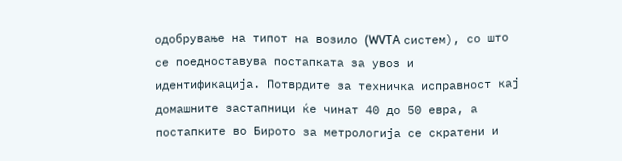одобрување на типот на возило (WVTA систем), со што се поедноставува постапката за увоз и идентификација. Потврдите за техничка исправност кај домашните застапници ќе чинат 40 до 50 евра, а постапките во Бирото за метрологија се скратени и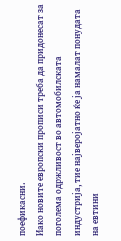поефикасни.
Иако новите европски прописи треба да придонесат за поголема одржливост во автомобилската индустрија, тие најверојатно ќе ја намалат понудата на евтини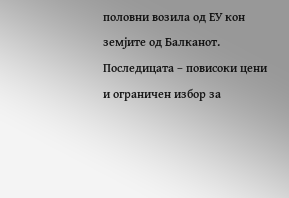половни возила од ЕУ кон земјите од Балканот. Последицата – повисоки цени и ограничен избор за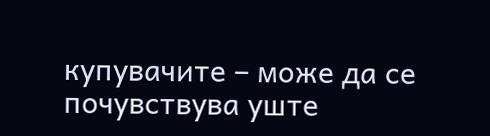купувачите – може да се почувствува уште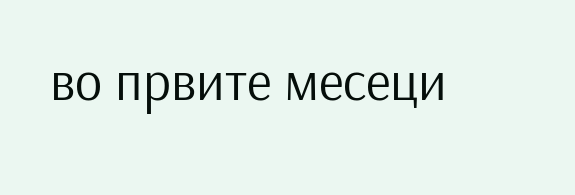во првите месеци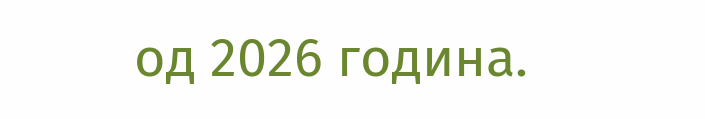од 2026 година.